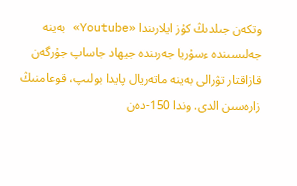وتكەن جىلدىڭ كۇز ايلارىندا «Youtube» بەينە جەلىسىندە ءسۇريا جەرىندە جيھاد جاساپ جۇرگەن قازاقتار تۋرالى بەينە ماتەريال پايدا بولىپ، قوعامنىڭ زارەسىن الدى. وندا 150-دەن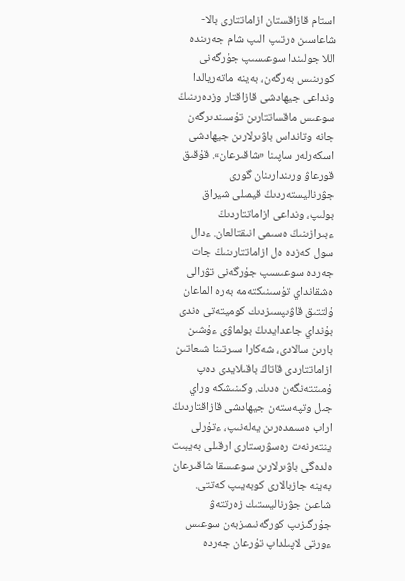استام قازاقستان ازاماتتارى بالا-شاعاسىن ەرتىپ الىپ شام جەرىندە اللا جولىندا سوعىسىپ جۇرگەنى كورىنىس بەرگەن، بەينە ماتەريالدا ونداعى جيھادشى قازاقتار وزدەرىنىڭ سوعىس ماقساتتارىن تۇسىندىرگەن جانە وتانداس باۋىرلارىن جيھادشى اسكەرلەر ساپىنا «شاقىرعان». قۇقىق قورعاۋ ورىندارىنان گورى جۋرناليستەردىڭ قيمىلى شيراق بولىپ، ونداعى ازاماتتاردىڭ ءبىرازىنىڭ ەسىمى انىقتالعان. ءدال سول كەزدە ەل ازاماتتارىنىڭ جات جەردە سوعىسىپ جۇرگەنى تۋرالى ەشقانداي تۇسىنىكتەمە بەرە الماعان ۇلتتىق قاۋىپسىزدىك كوميتەتى ەندى بۇنداي جاعدايدىڭ بولماۋى ءۇشىن بارىن سالادى، شەكارا سىرتىنا شىعاتىن ازاماتتاردى قاتاڭ باقىلايدى دەپ ۇمىتتەنگەن ەدىك. وكىنىشكە وراي جىل وتپەستەن جيھادشى قازاقتاردىڭ اراب ەسىمدەرىن يەلەنىپ، ءتۇرلى ينتەرنەت رەسۋرستارى ارقىلى بەيبىت ەلدەگى باۋىرلارىن سوعىسقا شاقىرعان بەينە جازبالارى كوبەيىپ كەتتى. شاعىن جۋرناليستىك زەرتتەۋ جۇرگىزىپ كورگەنىمىزبەن سوعىس ءورتى لاپىلداپ تۇرعان جەردە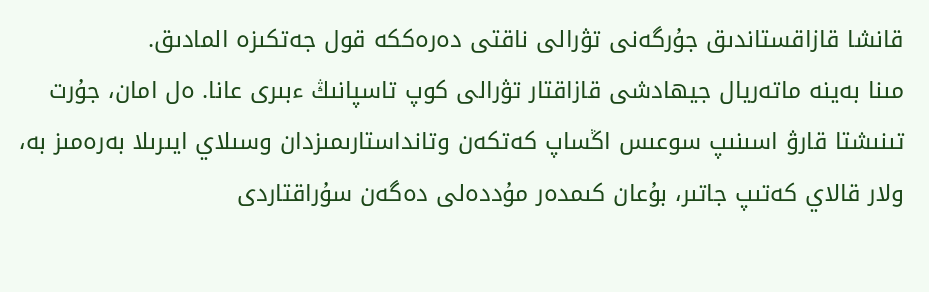قانشا قازاقستاندىق جۇرگەنى تۋرالى ناقتى دەرەككە قول جەتكىزە المادىق.
مىنا بەينە ماتەريال جيھادشى قازاقتار تۋرالى كوپ تاسپانىڭ ءبىرى عانا. ەل امان، جۇرت تىنىشتا قارۋ اسىنىپ سوعىس اڭساپ كەتكەن وتانداستارىمىزدان وسىلاي ايىرىلا بەرەمىز بە، ولار قالاي كەتىپ جاتىر، بۇعان كىمدەر مۇددەلى دەگەن سۇراقتاردى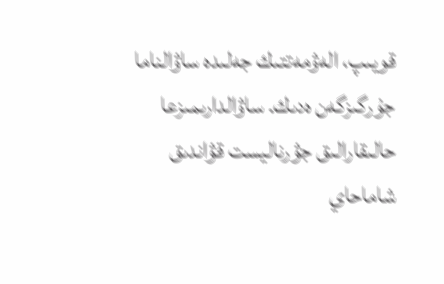قويىپ، الەۋمەتتىك جەلىدە ساۋالناما جۇرگىزگەن ەدىك. ساۋالدارىمىزعا حالىقارالىق جۋرناليست قۋاندىق شاماحاي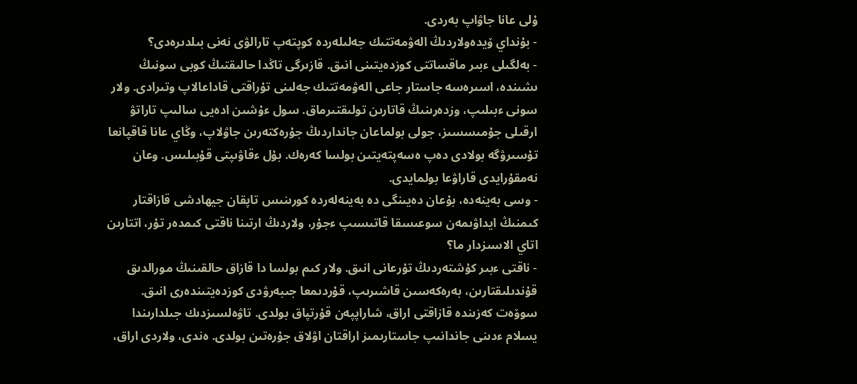ۇلى عانا جاۋاپ بەردى.
- بۇنداي ۆيدەولاردىڭ الەۋمەتتىك جەلىلەردە كوپتەپ تارالۋى نەنى بىلدىرەدى؟
- بەلگىلى ءبىر ماقساتتى كوزدەيتىنى انىق. قازىرگى تاڭدا حالىقتىڭ كوبى سونىڭ ىشىندە، اسىرەسە جاستار جاعى الەۋمەتتىك جەلىنى تۇراقتى قاداعالاپ وتىرادى. ولار سونى ءبىلىپ، وزدەرىنىڭ قاتارىن تولىقتىرماق. سول ءۇشىن ادەيى سالىپ تاراتۋ ارقىلى جۇمىسسىز، جولى بولماعان جانداردىڭ جۇرەكتەرىن جاۋلاپ، وڭاي عانا قاقپانعا تۇسىرۋگە بولادى دەپ ەسەپتەيتىن بولسا كەرەك. بۇل ءقاۋىپتى قۇبىلىس. وعان نەمقۇرايدى قاراۋعا بولمايدى.
- وسى بەينەدە، بۇعان دەيىنگى دە بەينەلەردە كورىنىس تاپقان جيھادشى قازاقتار كىمنىڭ ايداۋىمەن سوعىسقا قاتىسىپ ءجۇر، ولاردىڭ ارتىنا ناقتى كىمدەر تۇر، اتتارىن اتاي الاسىزدار ما؟
- ناقتى ءبىر كۇشتەردىڭ تۇرعانى انىق. ولار كىم بولسا دا قازاق حالقىنىڭ مورالدىق قۇندىلىقتارىن، بەرەكەسىن قاشىرىپ، قۇردىمعا جىبەرۋدى كوزدەيتىندەرى انىق. سوۆەت كەزىندە قازاقتى اراق، شاراپپەن قۇرتپاق بولدى. تاۋەلسىزدىك جىلدارىندا يسلام ءدىنى جاندانىپ جاستارىمىز اراقتان اۋلاق جۇرەتىن بولدى. ەندى، ولاردى اراق،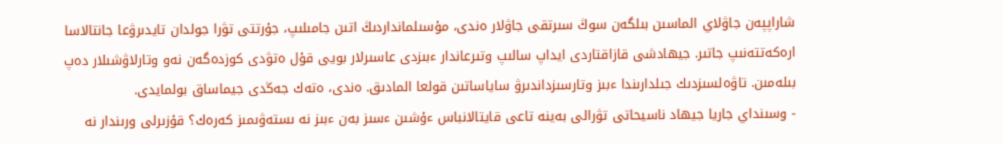شاراپپەن جاۋلاي الماسىن بىلگەن سوڭ سىرتقى جاۋلار ەندى، مۇسىلمانداردىڭ اتىن جامىلىپ، جۇرتتى تۋرا جولدان تايدىرۋعا جانتالاسا ارەكەتتەنىپ جاتىر. جيھادشى قازاقتاردى ايداپ سالىپ وتىرعاندار ءبىزدى عاسىرلار بويى قۇل ەتۋدى كوزدەگەن نەو وتارلاۋشىلار دەپ بىلەمىن. تاۋەلسىزدىك جىلدارىندا ءبىز وتارسىزداندىرۋ ساياساتىن قولعا المادىق. ەندى، ەتەك جەڭدى جيماساق بولمايدى.
- وسىنداي جاريا جيھاد ناسيحاتى تۋرالى بەينە تاعى قايتالانباس ءۇشىن ءسىز بەن ءبىز نە ىستەۋىمىز كەرەك؟ قۇزىرلى ورىندار نە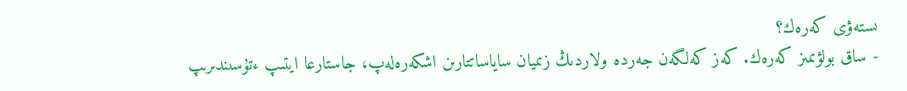ىستەۋى كەرەك؟
- ساق بولۋىمىز كەرەك. كەز كەلگەن جەردە ولاردىڭ زىميان ساياساتتارىن اشكەرەلەپ، جاستارعا ايتىپ ءتۇسىندىرىپ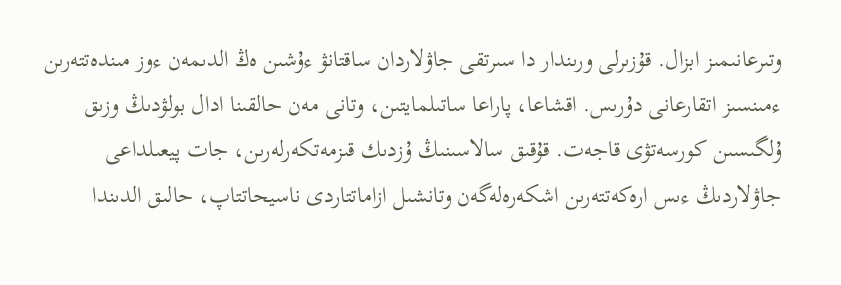وتىرعانىمىز ابزال. قۇزىرلى ورىندار دا سىرتقى جاۋلاردان ساقتانۋ ءۇشىن ەڭ الدىمەن ءوز مىندەتتەرىن ءمىنسىز اتقارعانى دۇرىس. اقشاعا، پاراعا ساتىلمايتىن، وتانى مەن حالقىنا ادال بولۋدىڭ وزىق ۇلگىسىن كورسەتۋى قاجەت. قۇقىق سالاسىنىڭ ۇزدىك قىزمەتكەرلەرىن، جات پيعىلداعى جاۋلاردىڭ ءىس ارەكەتتەرىن اشكەرەلەگەن وتانشىل ازاماتتاردى ناسيحاتتاپ، حالىق الدىندا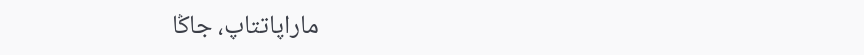ماراپاتتاپ، جاڭا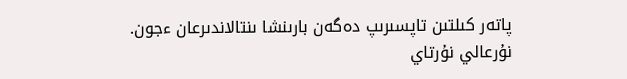پاتەر كىلتىن تاپسىرىپ دەگەن بارىنشا ىنتالاندىرعان ءجون.
نۇرعالي نۇرتاي